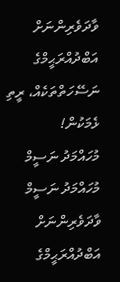ވާދަވެރިންނަށް އަބްދުއްރަޙީމްގެ ނަސޭހަތްތަކެއް، ރީތި ޅެމަކުން!
މުހައްމަދު ނަސީމް
މުހައްމަދު ނަސީމް
ވާދަވެރިންނަށް އަބްދުއްރަޙީމްގެ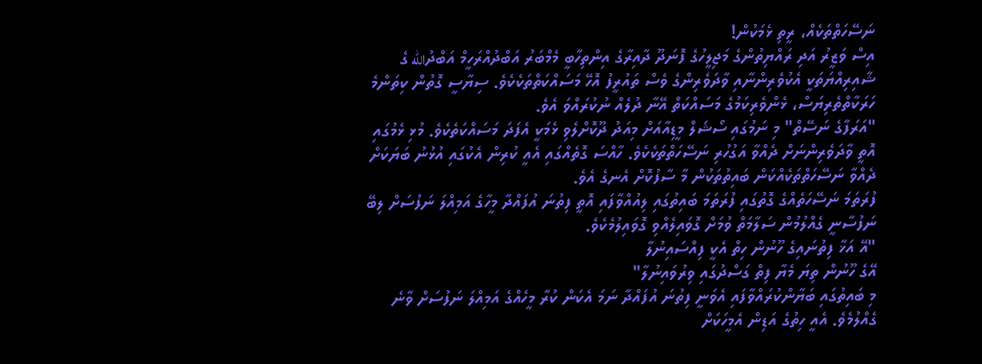ނަސޭހަތްތަކެއް، ރީތި ޅެމަކުން!
އިސް ވަޒީރު އަދި ރައްޔިތުންގެ މަޖިލީހުގެ ފޮނަދޫ ދާއިރާގެ އިންތިހާބީ މެމްބަރު އަބްދުއްރަހީމް އަބްދުالله ގެ ޝާއިރިއްޔަތަކީ އެކުވެރިންނާއި ވާދަވެރިންގެ ވެސް ތައުރީފު އޮހޭ މަސައްކަތްތަކެކެވެ. ސިޔާސީ ގޮތުން ކިތަންމެ ހަރަކާތްތެރިޔަސް، ޅެންވެރިކަމުގެ މަސައްކަތް އޭނާ ދުލެއް ނުކުރައްވަ އެވެ.
"އަރަފާގެ ނަސޭތް" މި ނަމުގައި ސޯޝަލް މީޑިއާއަށް މިއަދު ދޫކޮށްލެވި ޅެމަކީ އެފަދަ މަސައްކަތެކެވެ. މުޅި ޅެމުގައި އޮތީ ވާދަވެރިންނަށް ދެއްވާ އަގުހުރި ނަސޭހަތްތަކެކެވެ. ހާއްސަ ގޮތެއްގައި އެއީ ކުރިން އެކުގައި އުޅުނު ބަޔަކަށް ދެއްވާ ނަސޭހަތްތަކެއްކަން ބައިތުތަކުން މާ ސާފުކޮށް އެނގެ އެވެ.
ފުރަތަމަ ނަސޭހަތެއްގެ ގޮތުގައި ފުރަތަމަ ބައިތުގައި ލިއުއްވާފައި އޮތީ ފިތުނަ އުފައްދާ މީހާގެ އަމިއްލަ ނަފުސަށް ލިބޭ ނަފުސާނީ ގެއްލުމުން ސަލާމަތް ވުމަށް ގޮވައިލެއްވި ގޮވައިލުމެކެވެ.
"އޭ އަޚާ ފިތުނައިގެ ހޫނުން ހިތް އެކީ ފިއްސައިނުލާ
އޭގެ ހޫނުން ތިޔަ މެޔާ ފިތް ގަސްދުގައި ވިރުވައިނުލާ"
މި ބައިތުގައި ބަޔާންކުރައްވާފައި އެވަނީ ފިތުނަ އުފައްދާ ނަމަ އެކަން ކުރާ މީހެއްގެ އަމިއްލަ ނަފުސަށް ވާނެ ގެއްލުމެވެ. އެއީ ހިތުގެ އަޑިން އެމީހަކަށް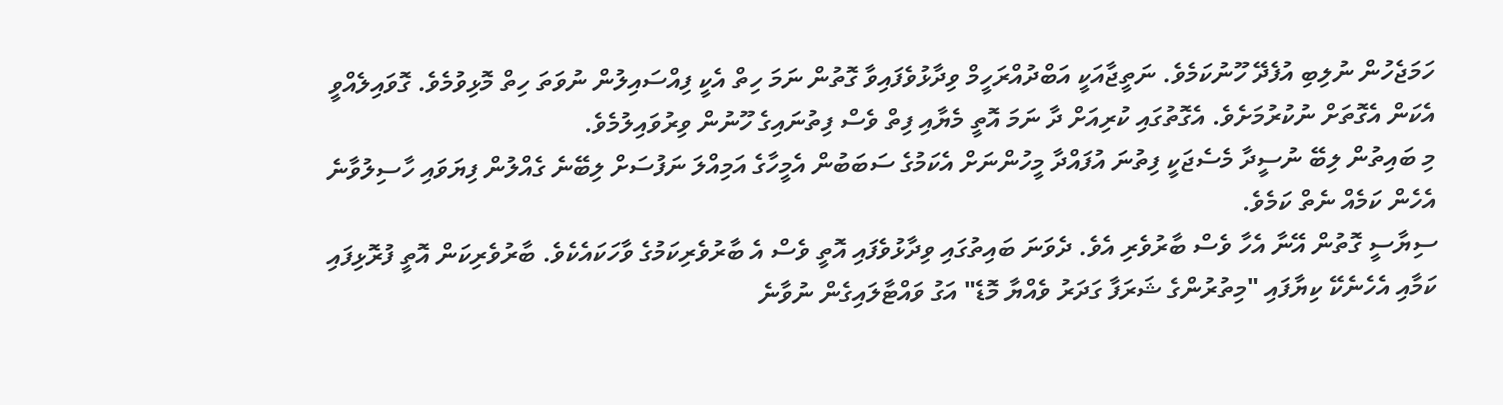ހަމަޖެހުން ނުލިބި އުފެދޭ ހޫނުކަމެވެ. ނަތީޖާއަކީ އަބްދުއްރަހީމް ވިދާޅުވެފައިވާ ގޮތުން ނަމަ ހިތް އެކީ ފިއްސައިލުން ނުވަތަ ހިތް މޮޅިވުމެވެ. ގޮވައިލެއްވީ އެކަން އެގޮތަށް ނުކުރުމަށެވެ. އެގޮތުގައި ކުރިއަށް ދާ ނަމަ އޮތީ މެޔާއި ފިތް ވެސް ފިތުނައިގެ ހޫނުން ވިރުވައިލުމެވެ.
މި ބައިތުން ލިބޭ ނުސީދާ މެސެޖަކީ ފިތުނަ އުފައްދާ މީހުންނަށް އެކަމުގެ ސަބަބުން އެމީހާގެ އަމިއްލަ ނަފުސަށް ލިބޭނެ ގެއްލުން ފިޔަވައި ހާސިލުވާނެ އެހެން ކަމެއް ނެތް ކަމެވެ.
ސިޔާސީ ގޮތުން އޭނާ އެހާ ވެސް ބާރުވެރި އެވެ. ދެވަނަ ބައިތުގައި ވިދާޅުވެފައި އޮތީ ވެސް އެ ބާރުވެރިކަމުގެ ވާހަކައެކެވެ. ބާރުވެރިކަން އޮތީ ފުރޮޅިފައި ކަމާއި އެހެނެކޭ ކިޔާފައި "މިތުރުންގެ ޝަރަފާ ގަދަރު ވެއްޔާ މޮޑެ" އަގު ވައްޓާލައިގެން ނުވާނެ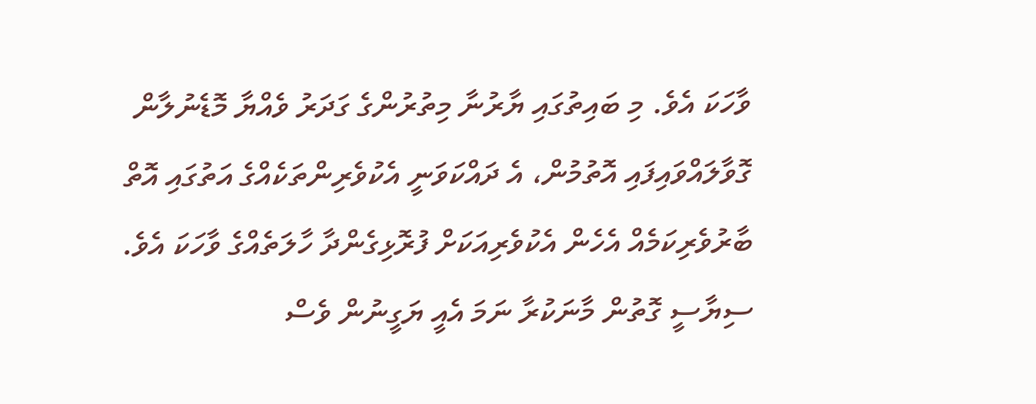ވާހަކަ އެވެ. މި ބައިތުގައި ޔާރުނާ މިތުރުންގެ ގަދަރު ވެއްޔާ މޮޑެނުލާން ގޮވާލައްވައިފައި އޮތުމުން، އެ ދައްކަވަނީ އެކުވެރިންތަކެއްގެ އަތުގައި އޮތް ބާރުވެރިކަމެއް އެހެން އެކުވެރިއަކަށް ފުރޮޅިގެންދާ ހާލަތެއްގެ ވާހަކަ އެވެ.
ސިޔާސީ ގޮތުން މާނަކުރާ ނަމަ އެއީ ޔަގީނުން ވެސް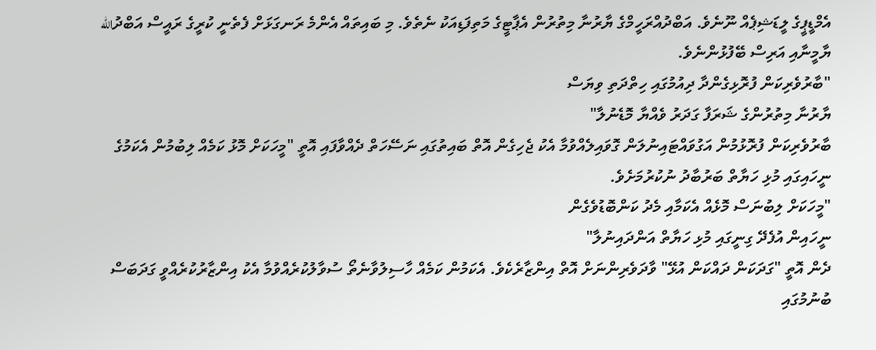އެމްޑީޕީގެ ލީޑަޝިޕެއް ނޫނެވެ. އަބްދުއްރަހީމްގެ ޔާރުނާ މިތުރުން އެޕާޓީގެ މަތިފަޑިއަކު ނެތެވެ. މި ބައިތައް އެންމެ ރަނގަޅަށް ފެތެނީ ކުރީގެ ރައީސް އަބްދުالله ޔާމީނާއި އަރިސް ބޭފުޅުންނެވެ.
"ބާރުވެރިކަން ފުރޮޅިގެންދާ ދިއުމުގައި ހިތްދަތި ވިޔަސް
ޔާރުނާ މިތުރުންގެ ޝަރަފާ ގަދަރު ވެއްޔާ މޮޑެނުލާ"
ބާރުވެރިކަން ފުރޮޅުމުން އަގުވައްޓައިނުލަން ގޮވައިލެއްވުމާ އެކު ޖެހިގެން އޮތް ބައިތުގައި ނަސޭހަތް ދެއްވާފައި އޮތީ "މީހަކަށް މޮޅު ކަމެއް ލިބުމުން އެކަމުގެ ނީހައިގައި މުޅި ހަޔާތް ބަރުބާދު ނުކުރުމަށެވެ.
"މީހަކަށް ލިބުނަސް މޮޅެއް އެކަމާއި މެދު ކަންބޮޑުވެގެން
ނީހައިން އުފެދޭ ގިނީގައި މުޅި ހަޔާތް އަންދައިނުލާ"
ދެން އޮތީ "ގަދަކަން ދައްކަން އުޅޭ" ވާދަވެރިންނަށް އޮތް އިންޒާރެކެވެ. އެކަމުން ކަމެއް ހާސިލުވާނެތޯ ސުވާލުކުރެއްވުމާ އެކު އިންޒާރުކުރެއްވީ ގަދަބަސް ބުނުމުގައި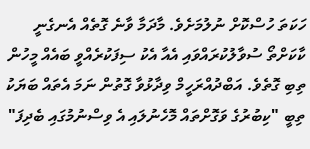ހަކަތަ ހުސްކޮށް ނުލުމަށެވެ. މާދަމާ ވާނެ ގޮތެއް އެނގެނީ ކާކަށްތޯ ސުވާލުކުރައްވައި އެއާ އެކު ސިފަކުރެއްވީ ބައެއް މީހުން ތިބި ގޮތެވެ. އަބްދުއްރަހީމް ވިދާޅުވާ ގޮތުން ނަމަ އެތައް ބަޔަކު ތިބީ "ކިބުރުގެ ވަގޮށްތައް މޮހެނުލައި އެ ވިސްނުމުގައި ބެދިފަ"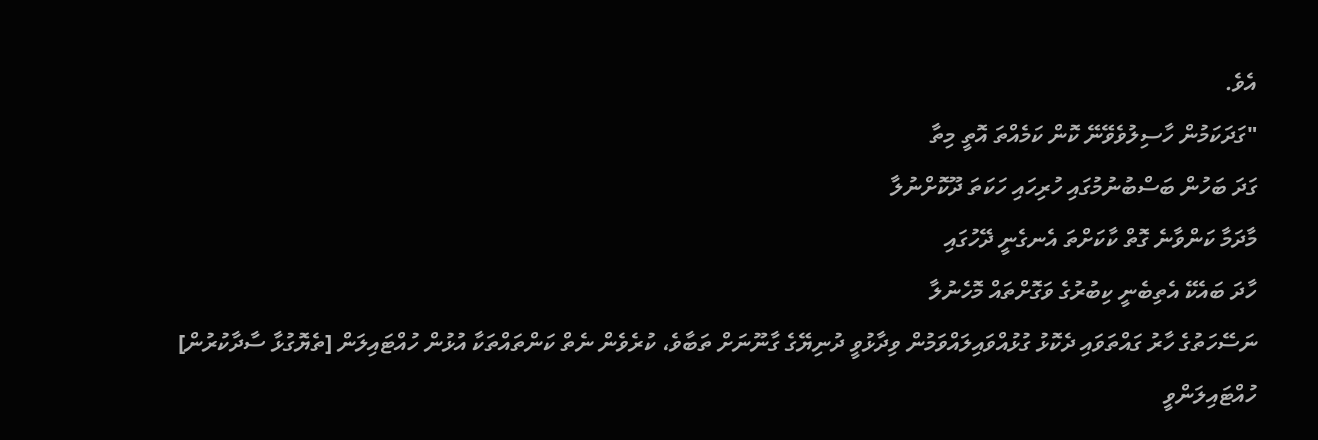އެވެ.
"ގަދަކަމުން ހާސިލުވެވޭނޭ ކޮން ކަމެއްތަ އޮތީ މިތާ
ގަދަ ބަހުން ބަސްބުނުމުގައި ހުރިހައި ހަކަތަ ދޫކޮށްނުލާ
މާދަމާ ކަންވާނެ ގޮތް ކާކަށްތަ އެނގެނީ ދޭހުގައި
ހާދަ ބައެކޭ އެތިބެނީ ކިބުރުގެ ވަގޮށްތައް މޮހެނުލާ
ނަސޭހަތުގެ ހާރު ގައްތަވައި ދެކޮޅު ގުޅުއްވައިލައްވަމުން ވިދާޅުވީ ދުނިޔޭގެ ގާނޫނަށް ތަބާވެ، ކުރެވެން ނެތް ކަންތައްތަކާ އުޅުން ހުއްޓައިލަން [ތެޔޮގުޅާ ސާދާކުރުން] ހުއްޓައިލަންވީ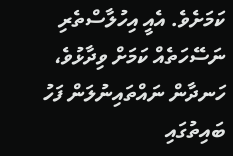ކަމަށެވެ. އެއީ އިހުލާސްތެރި ނަސޭހަތެއް ކަމަށް ވިދާޅުވެ، ހަނދާން ނައްތައިނުލަން ފަހު ބައިތުގައި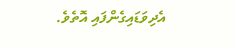އެދިވަޑައިގެންފައި އޮތެވެ.